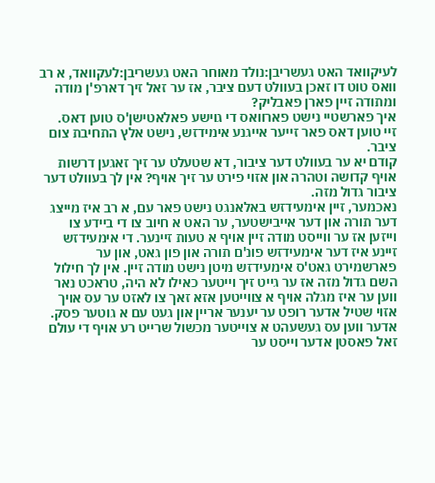לעיקוואד האט געשריבן:נולד מאוחר האט געשריבן:לעקוואד, א רב וואס טוט דו זאכן בעוולט דעם ציבר, אז ער זאל זיך דארפ'ן מודה ומתודה זיין פארן פאבליק?
איך פארשטיי נישט פארוואס די גוישע פאלאטישן'ס טוען דאס.
זיי טוען דאס פאר זייער אייגנע אימידזש, נישט אלץ התחיבת צום ציבר.
קודם יא ער בעוולט דער ציבור, דא שטעלט ער זיך זאגען דרשות אויף קדושה וטהרה און אזוי פירט ער זיך אויף? אין לך בעוולט דער ציבור גדול מזה.
נאכמער, זיין אימעידזש באלאנגט נישט פאר עם, א רב איז מייצג דער תורה און דער אייבישטער, ער האט א חיוב צו די ביידע צו וייזען אז ער ווייסט מודה זיין אויף א טעות זיינער. די אימעידזש זיינע איז דער אימעידזש פונ'ם תורה און פון גאט, און ער פארשמירט גאט'ס אימעידזש מיטן נישט מודה זיין. אין לך חילול השם גדול מזה אז ער גייט זיך וייטער כאילו לא היה, טראכט נאר ווען ער איז מגלה אויף א צווייטען אזא זאך צו לאזט ער עס אויך אזוי שטיל אדער רופט ער יענער אריין און געט עם א גוטער פסק. אדער ווען עס געשעהט א צוייטער מכשול שרייט רע אויף די עולם זאל פאסטן אדער וייסט ער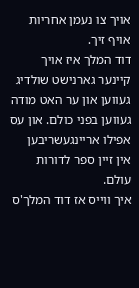אויך צו נעמן אחריות אויף זיך.
דוד המלך איז אויך קיינער גארנישט שולדיג געווען און ער האט מודה געווען בפני כולם. און עס אפילו אריינגעשריבען אין זיין ספר לדורות עולם.
איך ווייס אז דוד המלך'ס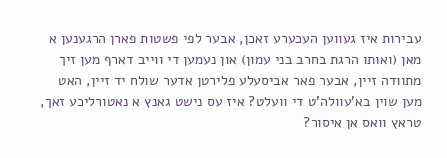עבירות איז געווען העכערע זאכן, אבער לפי פשטות פארן הרגענען א מאן (ואותו הרגת בחרב בני עמון) און נעמען די ווייב דארף מען זיך מתוודה זיין, אבער פאר אביסעלע פלירטן אדער שולח יד זיין, האט מען שוין בא'עוולה'ט די וועלט? איז עס נישט גאנץ א נאטורליכע זאך, טראץ וואס אן איסור?